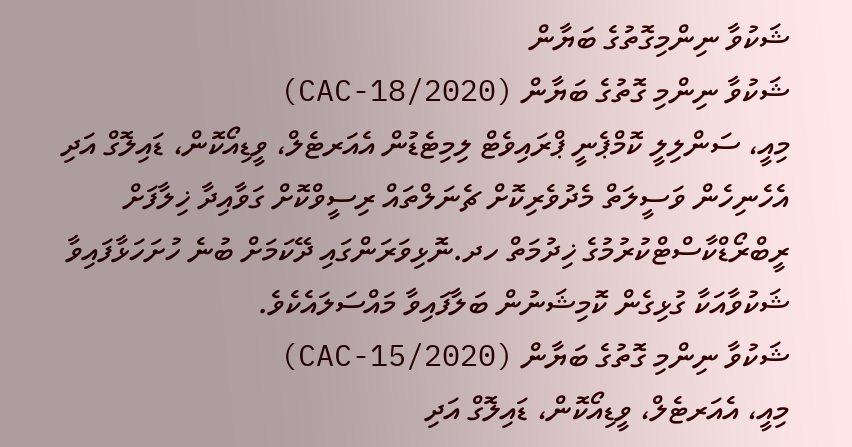ޝަކުވާ ނިންމިގޮތުގެ ބަޔާން
ޝަކުވާ ނިންމި ގޮތުގެ ބަޔާން (CAC-18/2020)
މިއީ، ސަންލިލީ ކޮމްޕެނީ ޕްރައިވެޓް ލިމިޓެޑުން އެއަރޓެލް، ވީޑިއޯކޮން، ޑައިލޮގް އަދި އެހެނިހެން ވަސީލަތް މެދުވެރިކޮށް ޗެނަލްތައް ރިސީވްކޮށް ގަވާއިދާ ޚިލާފަށް ރީބްރޯޑްކާސްޓްކުރުމުގެ ޚިދުމަތް ހދ.ނޮޅިވަރަންގައި ދޭކަމަށް ބުނެ ހުށަހަޅާފައިވާ ޝަކުވާއަކާ ގުޅިގެން ކޮމިޝަނުން ބަލާފައިވާ މައްސަލައެކެވެ.
ޝަކުވާ ނިންމި ގޮތުގެ ބަޔާން (CAC-15/2020)
މިއީ، އެއަރޓެލް، ވީޑިއޯކޮން، ޑައިލޮގް އަދި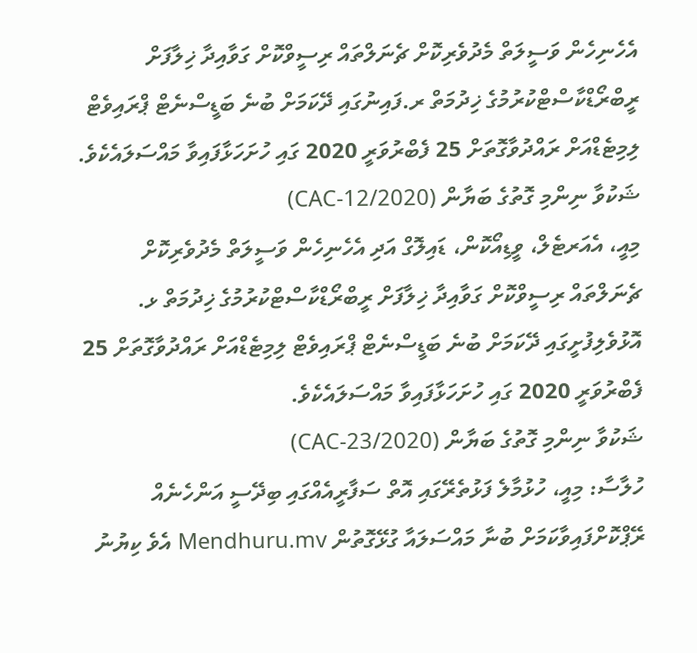އެހެނިހެން ވަސީލަތް މެދުވެރިކޮށް ޗެނަލްތައް ރިސީވްކޮށް ގަވާއިދާ ޚިލާފަށް ރީބްރޯޑްކާސްޓްކުރުމުގެ ޚިދުމަތް ރ.ފައިނުގައި ދޭކަމަށް ބުނެ ބަޑީސްނެޓް ޕްރައިވެޓް ލިމިޓެޑްއަށް ރައްދުވާގޮތަށް 25 ފެބްރުވަރީ 2020 ގައި ހުށަހަޅާފައިވާ މައްސަލައެކެވެ.
ޝަކުވާ ނިންމި ގޮތުގެ ބަޔާން (CAC-12/2020)
މިއީ، އެއަރޓެލް، ވީޑިއޯކޮން، ޑައިލޮގް އަދި އެހެނިހެން ވަސީލަތް މެދުވެރިކޮށް ޗެނަލްތައް ރިސީވްކޮށް ގަވާއިދާ ޚިލާފަށް ރީބްރޯޑްކާސްޓްކުރުމުގެ ޚިދުމަތް ޅ. އޮޅުވެލިފުށީގައި ދޭކަމަށް ބުނެ ބަޑީސްނެޓް ޕްރައިވެޓް ލިމިޓެޑްއަށް ރައްދުވާގޮތަށް 25 ފެބްރުވަރީ 2020 ގައި ހުށަހަޅާފައިވާ މައްސަލައެކެވެ.
ޝަކުވާ ނިންމި ގޮތުގެ ބަޔާން (CAC-23/2020)
ހުލާސާ: މިއީ، ހުޅުމާލެ ފަޅުތެރޭގައި އޮތް ސަފާރީއެއްގައި ބިދޭސީ އަންހެނެއް ރޭޕްކޮށްފައިވާކަމަށް ބުނާ މައްސަލައާ ގުޅޭގޮތުން Mendhuru.mv އެވެ ކިޔުނު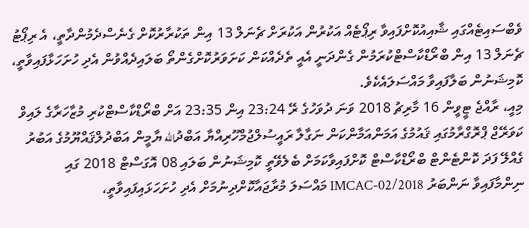ވެބްސައިޓެއްގައި ޝާއިއުކޮށްފައިވާ ރިޕޯޓެއް އަކުރުން އަކުރަށް ޗެނަލް 13 އިން ތަކުރާރުކޮށް ގެނެސްދެމުންދާތީ، އެ ރިޕޯޓު ޗެނަލް 13 އިން ބްރޯޑްކާސްޓްކުރަމުން ގެންދަނީ އެއީ ތެދެއްކަން ކަށަވަރުކޮށްގެންތޯ ބަލައިދެއްވުން އެދި ހުށަހަޅާފައިވާތީ، ކޮމިޝަނުން ބަލާފައިވާ މައްސަލައެކެވެ.
މިއީ، ރާއްޖެ ޓީވީން 16 މާރިޗު 2018 ވަނަ ދުވަހުގެ ރޭ 23:24 އިން 23:35 އަށް ބްރޯޑްކާސްޓްކުރި މުޒާހަރާގެ ލައިވް ކަވަރޭޖް ޕްރޮގްރާމުގައި ޤައުމުގެ އަމަންއަމާންކަން ނަގާލާ ރައީސުލްޖުމްހޫރިއްޔާ އަބްދުالله ޔާމީން އަބްދުލްޤައްޔޫމުގެ އަބުރު ގެއްލޭ ފަދަ ކޮންޓެންޓް ބްރޯޑްކާސްޓް ކޮށްފައިވާކަމަށް ބެލެވޭތީ ކޮމިޝަނުން ބަލައި 08 އޮގަސްޓް 2018 ގައި ނިންމާފައިވާ ނަންބަރު IMCAC-02/2018 މައްސަލަ މުރާޖައާކޮށްދިނުމަށް އެދި ހުށަހަޅައިފައިވާތީ،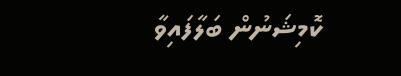ކޮމިޝަނުން ބަލާފައިވާ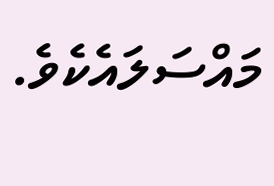މައްސަލައެކެވެ.